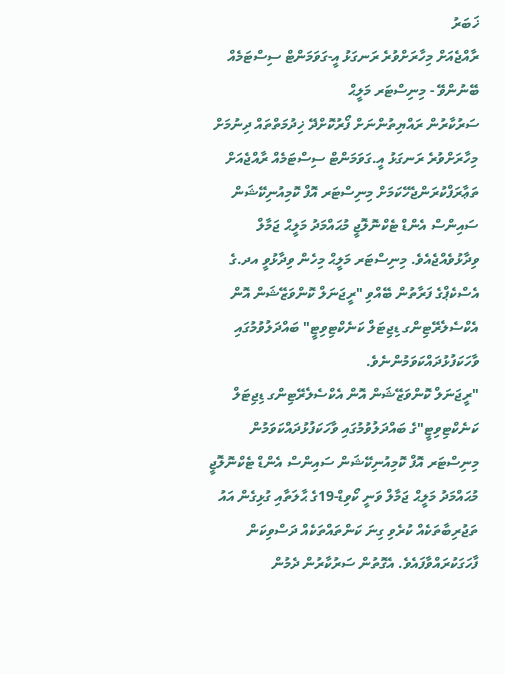ޚަބަރު
ރާއްޖެއަށް މިހާރަށްވުރެ ރަނގަޅު އީ-ގަވަމަންޓް ސިސްޓަމެއް ބޭނުންވޭ - މިނިސްޓަރ މަލީޙް
ސަރުކާރުން ރައްޔިތުންނަށް ފޯރުކޮށްދޭ ޚިދުމަތްތައް ދިނުމަށް މިހާރަށްވުރެ ރަނގަޅު އީ.ގަވަމަންޓް ސިސްޓަމެއް ރާއްޖެއަށް ތަޢާރަފްކުރަންޖެހޭކަމަށް މިނިސްޓަރ އޮފް ކޮމިއުނިކޭޝަން ސައިންސް އެންޑް ޓެކްނޮލޮޖީ މުޙައްމަދު މަލީޙް ޖަމާލް ވިދާޅުވެއްޖެއެވެ. މިނިސްޓަރ މަލީޙް މިހެން ވިދާޅުވީ އދ.ގެ އެސްކެޕްގެ ފަރާތުން ބޭއްވި "ރީޖަނަލް ކޮންވަޒޭޝަން އޮން އެކްސެލެރޭޓިންގ ޑިޖިޓަލް ކަނެކްޓިވިޓީ" ބައްދަލުވުމުގައި ވާހަކަފުޅުދައްކަވަމުންނެވެ.
"ރީޖަނަލް ކޮންވަޒޭޝަން އޮން އެކްސެލެރޭޓިންގ ޑިޖިޓަލް ކަނެކްޓިވިޓީ"ގެ ބައްދަލުވުމުގައި ވާހަކަފުޅުދައްކަވަމުން މިނިސްޓަރ އޮފް ކޮމިއުނިކޭޝަން ސައިންސް އެންޑް ޓެކްނޮލޮޖީ މުޙައްމަދު މަލީޙް ޖަމާލް ވަނީ ކޯވިޑް-19ގެ ޙާލަތާއި ގުޅިގެން އައު ތަޖުރިބާތަކެއް ކުރެވި ގިނަ ކަންތައްތަކެއް ދަސްވިކަން ފާހަގަކުރައްވާފައެވެ. އެގޮތުން ސަރުކާރުން ދެމުން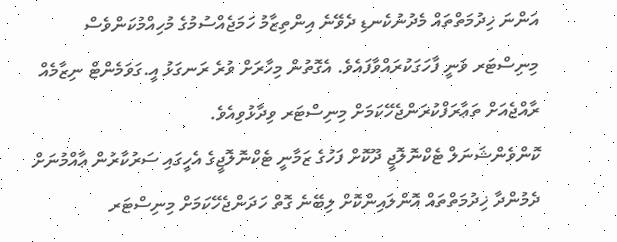އަންނަ ޚިދުމަތްތައް މެދުނުކެނޑި ދެވޭނެ އިންތިޒާމު ހަމަޖެއްސުމުގެ މުހިއްމުކަންވެސް މިނިސްޓަރ ވަނީ ފާހަގަކުރައްވާފައެވެ. އެގޮތުން މިހާރަށް ވުރެ ރަނގަޅު އީ.ގަވަމެންޓް ނިޒާމެއް ރާއްޖެއަށް ތަޢާރަފްކުރަންޖެހޭކަމަށް މިނިސްޓަރ ވިދާޅުވިއެވެ.
ކޮންވެންޝަނަލް ޓެކްނޮލޮޖީ ދޫކޮށް ފަހުގެ ޒަމާނީ ޓެކްނޮލޮޖީގެ އެހީގައި ސަރުކާރުން ޢާއްމުނަށް ދެމުންދާ ޚިދުމަތްތައް އޮންލައިންކޮށް ލިބޭނެ ގޮތް ހަދަންޖެހޭކަމަށް މިނިސްޓަރ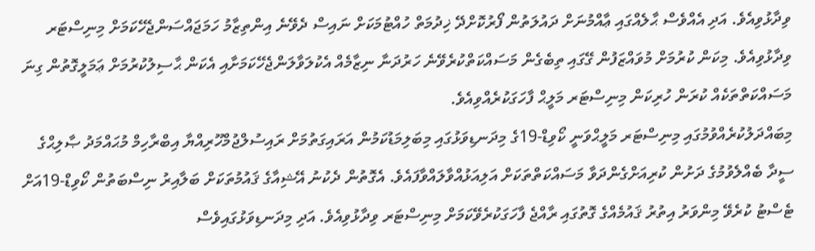ވިދާޅުވިއެވެ. އަދި އެއްވެސް ޙާލެއްގައި ޢާއްމުނަށް ދައުލަތުން ފޯރުކޮށްދޭ ޚިދުމަތް ހުއްޓުމަކަށް ނައިސް ދެވޭނެ އިންތިޒާމު ހަމަޖައްސަންޖެހޭކަމަށް މިނިސްޓަރ ވިދާޅުވިއެވެ. މިކަން ކުރުމަށް މުވައްޒަފުން ގޭގައި ތިބެގެން މަސައްކަތްކުރެވޭނެ ހަރުދަނާ ނިޒާމެއް އެކުލަވާލަންޖެހޭކަމަށާއި އެކަން ޙާސިލުކުރުމަށް ޢަމަލީގޮތުން ގިނަ މަސައްކަތްތަކެއް ކުރަން ހުރިކަން މިނިސްޓަރ މަލީޙް ފާހަގަކުރެއްވިއެވެ.
މިބައްދަލުކުރެއްވުމުގައި މިނިސްޓަރ މަލީޙްވަނީ ކޯވިޑް-19ގެ މިދަނޑިވަޅުގައި މިބަލިމަޑުކަމުން އަރައިގަތުމަށް ރައިސުލްޖުމްހޫރިއްޔާ އިބްރާހިމް މުޙައްމަދު ޞާލިޙްގެ ސީދާ ބެއްލެވުމުގެ ދަށުން ކުރިއަށްގެންދަވާ މަސައްކަތްތަކަށް އަލިއަޅުއްވާލައްވާފައެވެ. އެގޮތުން ދެކުނު އޭޝިއާގެ ޤައުމުތަކަށް ބަލާއިރު ނިސްބަތުން ކޯވިޑް-19އަށް ޓެސްޓު ކުރެވޭ މިންވަރު އިތުރު ޤައުމެއްގެ ގޮތުގައި ރާއްޖެ ފާހަގަކުރެވޭކަމަށް މިނިސްޓަރ ވިދާޅުވިއެވެ. އަދި މިދަނޑިވަޅުގައިވެސް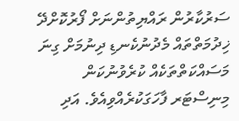ސަރުކާރުން ރައްޔިތުންނަށް ފޯރުކޮށްދޭ ޚިދުމަތްތައް މެދުނުކެނޑި ދިނުމަށް ގިނަ މަސައްކަތްތަކެއް ކުރެވުނުކަން މިނިސްޓަރ ފާހަގަކުރެއްވިއެވެ. އަދި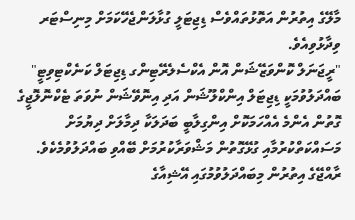މާލޭގެ އިތުރުން އަތޮޅުތައްވެސް ޑިޖިޓަލީ ގުޅާލަންޖެހޭކަމަށް މިނިސްޓަރ ވިދާޅުވިއެވެ.
"ރީޖަނަލް ކޮންވަޒޭޝަން އޮން އެކްސެލެރޭޓިންގ ޑިޖިޓަލް ކަނެކްޓިވިޓީ" ބައްދަލުވުމަކީ ޑިޖިޓަލް އިންކްލޫޝަން އަދި އިނޮވޭޝަން ނުވަތަ ޓެކްނޮލޮޖީގެ ގޮތުން އެންމެ އެއްހަމަކޮށް އިންގިލާބީ ބަދަލަކާ ދިމާލަށް ދިޔުމަށް މަސައްކަތްކުރުމާއި ގުޅޭގޮތުން މަޝްވަރާކުރުމަށް ބޭއްވި ބައްދަލުވުމެކެވެ. ރާއްޖޭގެ އިތުރުން މިބައްދަލުވުމުގައި އޭޝިއާގެ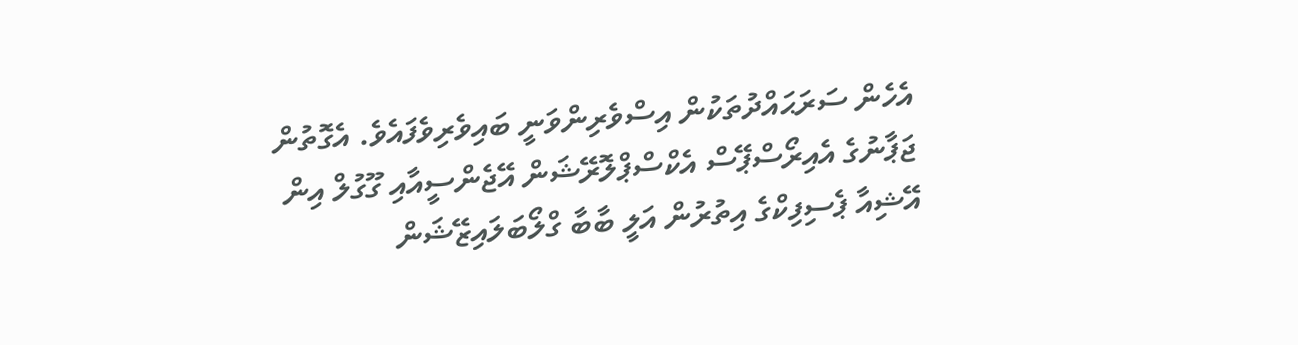އެހެން ސަރަޙައްދުތަކުން އިސްވެރިންވަނީ ބައިވެރިވެފައެވެ. އެގޮތުން ޖަޕާނުގެ އެއިރޯސްޕޭސް އެކްސްޕްލޮރޭޝަން އޭޖެންސީއާއި ގޫގުލް އިން އޭޝިއާ ޕެސިފިކްގެ އިތުރުން އަލީ ބާބާ ގްލޯބަލައިޒޭޝަން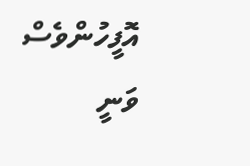އޮފީހުންވެސް ވަނީ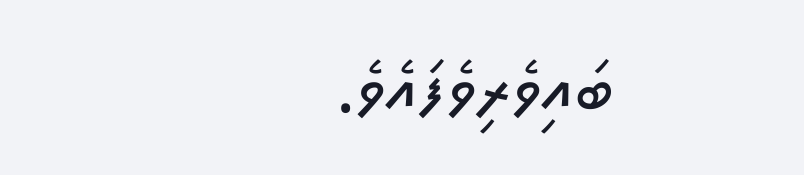ބައިވެރިވެފައެވެ.